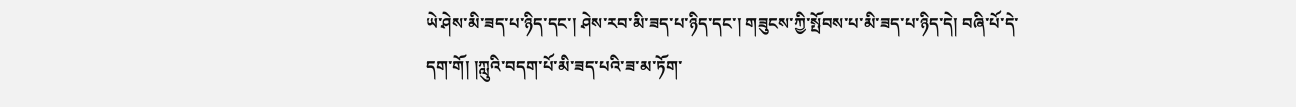ཡེ་ཤེས་མི་ཟད་པ་ཉིད་དང་། ཤེས་རབ་མི་ཟད་པ་ཉིད་དང་། གཟུངས་ཀྱི་སྤོབས་པ་མི་ཟད་པ་ཉིད་དེ། བཞི་པོ་དེ་དག་གོ། །ཀླུའི་བདག་པོ་མི་ཟད་པའི་ཟ་མ་ཏོག་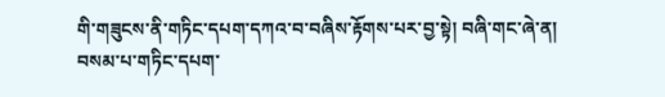གི་གཟུངས་ནི་གཏིང་དཔག་དཀའ་བ་བཞིས་རྟོགས་པར་བྱ་སྟེ། བཞི་གང་ཞེ་ན། བསམ་པ་གཏིང་དཔག་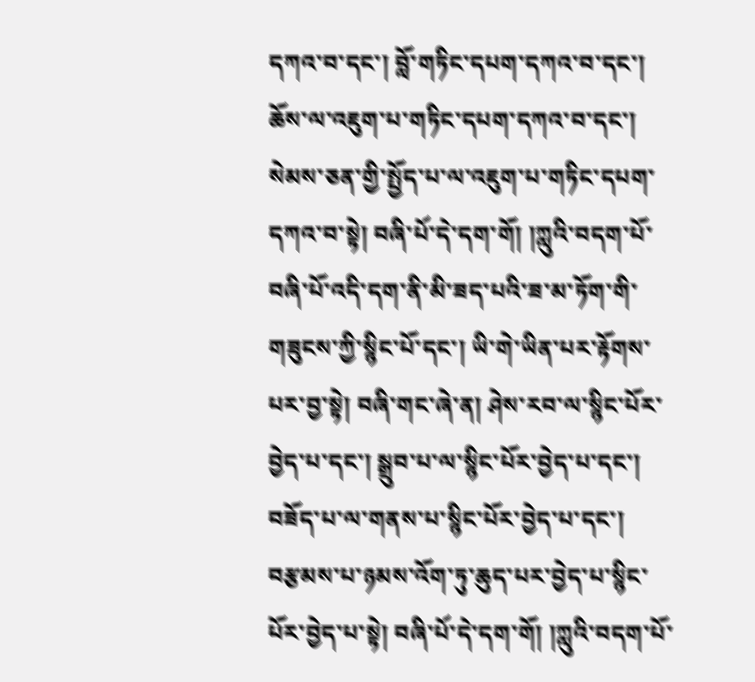དཀའ་བ་དང་། བློ་གཏིང་དཔག་དཀའ་བ་དང་། ཆོས་ལ་འཇུག་པ་གཏིང་དཔག་དཀའ་བ་དང་། སེམས་ཅན་གྱི་སྤྱོད་པ་ལ་འཇུག་པ་གཏིང་དཔག་དཀའ་བ་སྟེ། བཞི་པོ་དེ་དག་གོ། །ཀླུའི་བདག་པོ་བཞི་པོ་འདི་དག་ནི་མི་ཟད་པའི་ཟ་མ་ཏོག་གི་གཟུངས་ཀྱི་སྙིང་པོ་དང་། ཡི་གེ་ཡིན་པར་རྟོགས་པར་བྱ་སྟེ། བཞི་གང་ཞེ་ན། ཤེས་རབ་ལ་སྙིང་པོར་བྱེད་པ་དང་། སྒྲུབ་པ་ལ་སྙིང་པོར་བྱེད་པ་དང་། བཟོད་པ་ལ་གནས་པ་སྙིང་པོར་བྱེད་པ་དང་། བརྩམས་པ་ཉམས་འོག་ཏུ་ཆུད་པར་བྱེད་པ་སྙིང་པོར་བྱེད་པ་སྟེ། བཞི་པོ་དེ་དག་གོ། །ཀླུའི་བདག་པོ་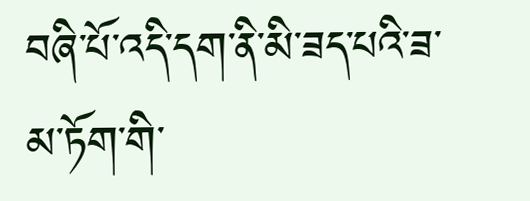བཞི་པོ་འདི་དག་ནི་མི་ཟད་པའི་ཟ་མ་ཏོག་གི་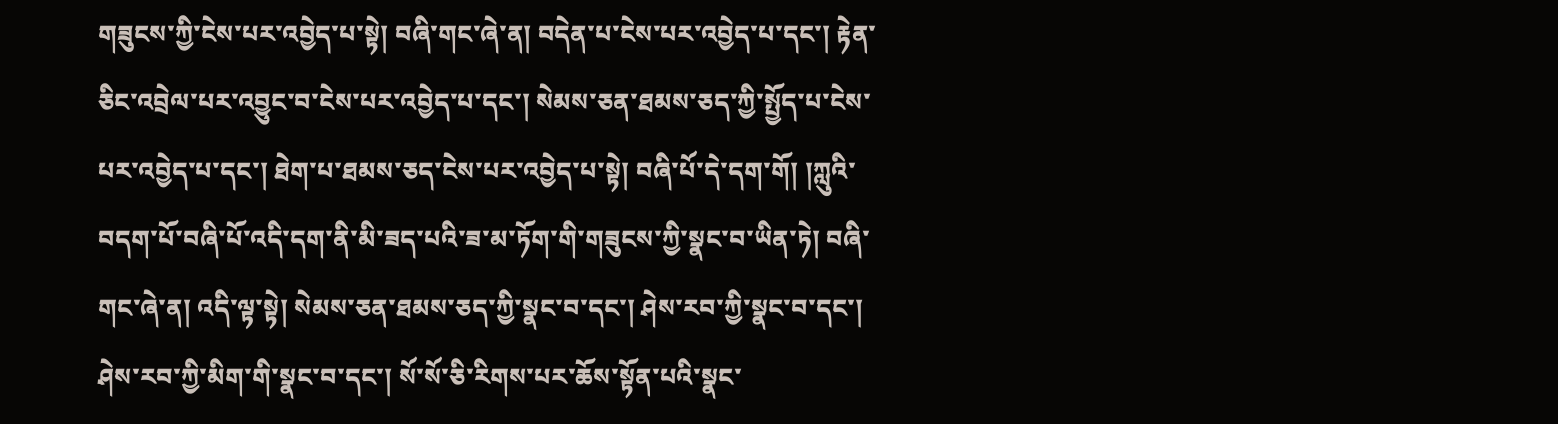གཟུངས་ཀྱི་ངེས་པར་འབྱེད་པ་སྟེ། བཞི་གང་ཞེ་ན། བདེན་པ་ངེས་པར་འབྱེད་པ་དང་། རྟེན་ཅིང་འབྲེལ་པར་འབྱུང་བ་ངེས་པར་འབྱེད་པ་དང་། སེམས་ཅན་ཐམས་ཅད་ཀྱི་སྤྱོད་པ་ངེས་པར་འབྱེད་པ་དང་། ཐེག་པ་ཐམས་ཅད་ངེས་པར་འབྱེད་པ་སྟེ། བཞི་པོ་དེ་དག་གོ། །ཀླུའི་བདག་པོ་བཞི་པོ་འདི་དག་ནི་མི་ཟད་པའི་ཟ་མ་ཏོག་གི་གཟུངས་ཀྱི་སྣང་བ་ཡིན་ཏེ། བཞི་གང་ཞེ་ན། འདི་ལྟ་སྟེ། སེམས་ཅན་ཐམས་ཅད་ཀྱི་སྣང་བ་དང་། ཤེས་རབ་ཀྱི་སྣང་བ་དང་། ཤེས་རབ་ཀྱི་མིག་གི་སྣང་བ་དང་། སོ་སོ་ཅི་རིགས་པར་ཆོས་སྟོན་པའི་སྣང་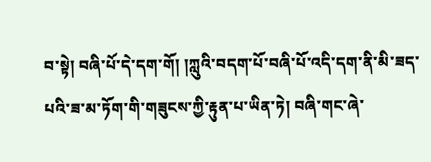བ་སྟེ། བཞི་པོ་དེ་དག་གོ། །ཀླུའི་བདག་པོ་བཞི་པོ་འདི་དག་ནི་མི་ཟད་པའི་ཟ་མ་ཏོག་གི་གཟུངས་ཀྱི་རྟུན་པ་ཡིན་ཏེ། བཞི་གང་ཞེ་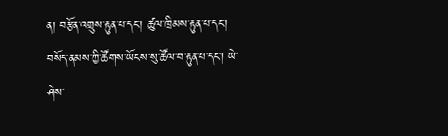ན། བརྩོན་འགྲུས་རྟུན་པ་དང་། ཚུལ་ཁྲིམས་རྟུན་པ་དང་། བསོད་ནམས་ཀྱི་ཚོགས་ཡོངས་སུ་ཚོལ་བ་རྟུན་པ་དང་། ཡེ་ཤེས་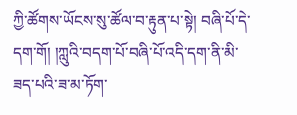ཀྱི་ཚོགས་ཡོངས་སུ་ཚོལ་བ་རྟུན་པ་སྟེ། བཞི་པོ་དེ་དག་གོ། །ཀླུའི་བདག་པོ་བཞི་པོ་འདི་དག་ནི་མི་ཟད་པའི་ཟ་མ་ཏོག་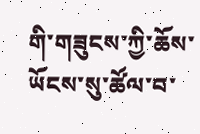གི་གཟུངས་ཀྱི་ཆོས་ཡོངས་སུ་ཚོལ་བ་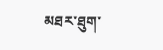མཐར་ཐུག་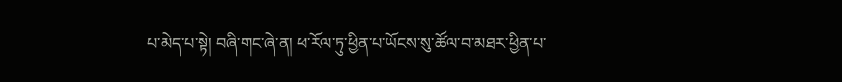པ་མེད་པ་སྟེ། བཞི་གང་ཞེ་ན། ཕ་རོལ་ཏུ་ཕྱིན་པ་ཡོངས་སུ་ཚོལ་བ་མཐར་ཕྱིན་པ་